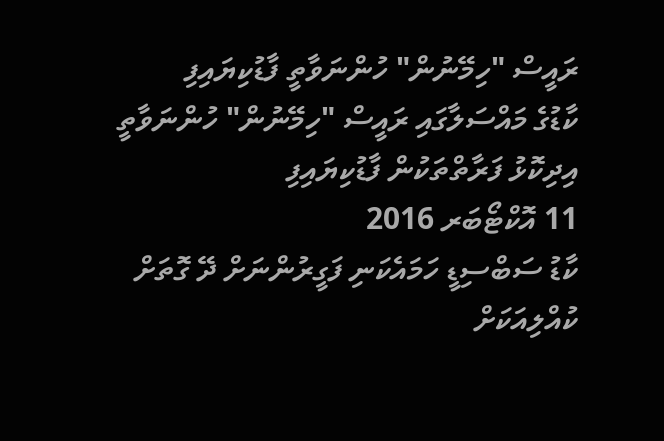ރައީސް "ހިމޭނުން" ހުންނަވާތީ ފާޑުކިޔައިފި
ކާޑުގެ މައްސަލާގައި ރައީސް "ހިމޭނުން" ހުންނަވާތީ އިދިކޮޅު ފަރާތްތަކުން ފާޑުކިޔައިފި
11 އޮކްޓޯބަރ 2016
ކާޑު ސަބްސިޑީ ހަމައެކަނި ފަގީރުންނަށް ދޭ ގޮތަށް ކުއްލިއަކަށް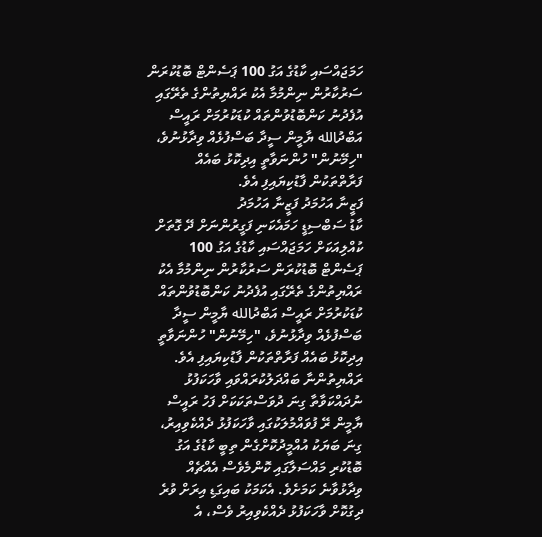ހަމަޖައްސައި ކާޑުގެ އަގު 100 ޕަސެންޓް ބޮޑުކުރަން ސަރުކާރުން ނިންމުމާ އެކު ރައްޔިތުންގެ ތެރޭގައި އުފެދުނު ކަންބޮޑުވުންތައް ކުޑަކުރުމަށް ރައީސް އަބްދުالله ޔާމީން ސީދާ ބަސްފުޅެއް ވިދާޅުނުވެ، "ހިމޭނުން" ހުންނަވާތީ އިދިކޮޅު ބައެއް ފަރާތްތަކުން ފާޑުކިޔައިފި އެވެ.
ފަޒީނާ އަހުމަދު ފަޒީނާ އަހުމަދު
ކާޑު ސަބްސިޑީ ހަމައެކަނި ފަގީރުންނަށް ދޭ ގޮތަށް ކުއްލިއަކަށް ހަމަޖައްސައި ކާޑުގެ އަގު 100 ޕަސެންޓް ބޮޑުކުރަން ސަރުކާރުން ނިންމުމާ އެކު ރައްޔިތުންގެ ތެރޭގައި އުފެދުނު ކަންބޮޑުވުންތައް ކުޑަކުރުމަށް ރައީސް އަބްދުالله ޔާމީން ސީދާ ބަސްފުޅެއް ވިދާޅުނުވެ، "ހިމޭނުން" ހުންނަވާތީ އިދިކޮޅު ބައެއް ފަރާތްތަކުން ފާޑުކިޔައިފި އެވެ.
ރައްޔިތުންނާ ބައްދަލުކުރައްވައި ވާހަކަފުޅު ނުދައްކަވާތާ ގިނަ ދުވަސްތަކަކަށް ފަހު ރައީސް ޔާމީން ރޭ ފުވައްމުލަކުގައި ވާހަކަފުޅު ދެއްކެވިއިރު، ގިނަ ބަޔަކު އުއްމީދުކޮށްގެން ތިބީ ކާޑުގެ އަގު ބޮޑުކުރި މައްސަލާގައި ކޮންމެވެސް އެއްޗެއް ވިދާޅުވާނެ ކަމަށެވެ. އެކަމަކު ބައިގަޑި އިރަށް ވުރެ ދިގުކޮށް ވާހަކަފުޅު ދެއްކެވިއިރު ވެސް، އެ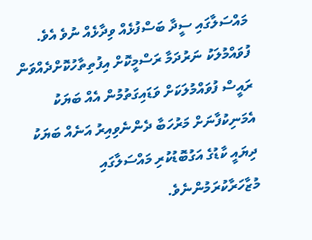މައްސަލާގައި ސީދާ ބަސްފުޅެއް ވިދާޅެއް ނުވެ އެވެ.
ފުވައްމުލަކު ނަރުދަމާ ރަސްމީކޮށް އިފުތިތާހުކޮށްދެއްވަން ރައީސް ފުވައްމުލަކަށް ވަޑައިގަތުމުން އެއް ބަޔަކު އެމަނިކުފާނަށް މަރުހަބާ ދެންނެވިއިރު އަނެއް ބަޔަކު ދިޔައީ ކާޑުގެ އަގުބޮޑުކުރި މައްސަލާގައި މުޒާހަރާކުރަމުންނެވެ.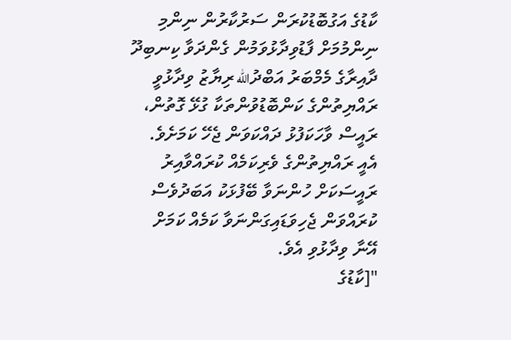ކާޑުގެ އަގުބޮޑުކުރަން ސަރުކާރުން ނިންމި ނިންމުމަށް ފާޑުވިދާޅުވަމުން ގެންދަވާ ކިނބިދޫ ދާއިރާގެ މެމްބަރު އަބްދުالله ރިޔާޒު ވިދާޅުވީ ރައްޔިތުންގެ ކަންބޮޑުވުންތަކާ ގުޅޭ ގޮތުން، ރައީސް ވާހަކަފުޅު ދައްކަވަން ޖެހޭ ކަމަށެވެ. އެއީ ރައްޔިތުންގެ ވެރިކަމެއް ކުރައްވާއިރު ރައީސަކަށް ހުންނަވާ ބޭފުޅަކު އަބަދުވެސް ކުރައްވަން ޖެހިވަޑައިގަންނަވާ ކަމެއް ކަމަށް އޭނާ ވިދާޅުވި އެވެ.
"[ކާޑުގެ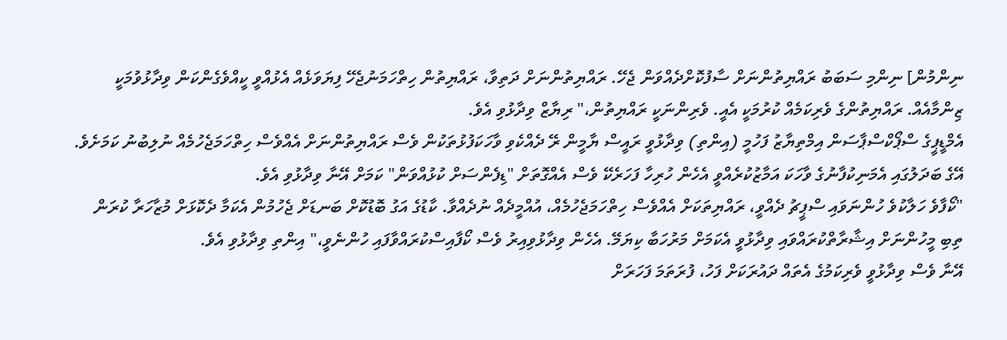ނިންމުން] ނިންމި ސަބަބު ރައްޔިތުންނަށް ސާފުކޮށްދެއްވަން ޖެހޭ. ރައްޔިތުންނަށް ދަތިވާ، ރައްޔިތުން ހިތްހަމަނުޖެހޭ ފިޔަވަޅެއް އެޅުއްވީ ކީއްވެގެންކަން ވިދާޅުވުމަކީ ޒިންމާއެއް. ރައްޔިތުންގެ ވެރިކަމެއް ކުރުމަކީ އެއީ. ވެރިންނަކީ ރައްޔިތުން،" ރިޔާޒް ވިދާޅުވި އެވެ.
އެމްޑީޕީގެ ސްޕޯކްސްޕާސަން އިމްތިޔާޒު ފަހުމީ (އިންތި) ވިދާޅުވީ ރައީސް ޔާމީން ރޭ ދެއްކެވި ވާހަކަފުޅުތަކުން ވެސް ރައްޔިތުންނަށް އެއްވެސް ހިތްހަމަޖެހުމެއް ނުލިބުނު ކަމަށެވެ. އޭގެ ބަދަލުގައި އެމަނިކުފާނުގެ ވާހަކަ އަމާޒުކުރެއްވީ އެހެން ހުރިހާ ފަހަރެކޭ ވެސް އެއްގޮތަށް "ޑިފެންސަށް ކުޅުއްވަން" ކަމަށް އޭނާ ވިދާޅުވި އެވެ.
"ކޯފާވެ ހަލާކުވެ ހުންނަވައި ސްޕީޗު ދެއްވީ، ރައްޔިތަކަށް އެއްވެސް ހިތްހަމަޖެހުމެއް، އުއްމީދެއް ނުދެއްވާ. ކާޑުގެ އަގު ބޮޑުކޮށް ބަނޑަށް ޖެހުމުން އެކަމާ ދެކޮޅަށް މުޒާހަރާ ކުރަން ތިބި މީހުންނަށް އިޝާރާތްކުރައްވައި ވިދާޅުވީ އެކަމަށް މަރުހަބާ ކިޔަމޭ. އެހެން ވިދާޅުވިއިރު ވެސް ކޯފާއިސްކުރައްވާފައި ހުންނެވީ،" އިންތި ވިދާޅުވި އެވެ.
އޭނާ ވެސް ވިދާޅުވީ ވެރިކަމުގެ އެތައް ދައުރަކަށް ފަހު، ފުރަތަމަ ފަހަރަށް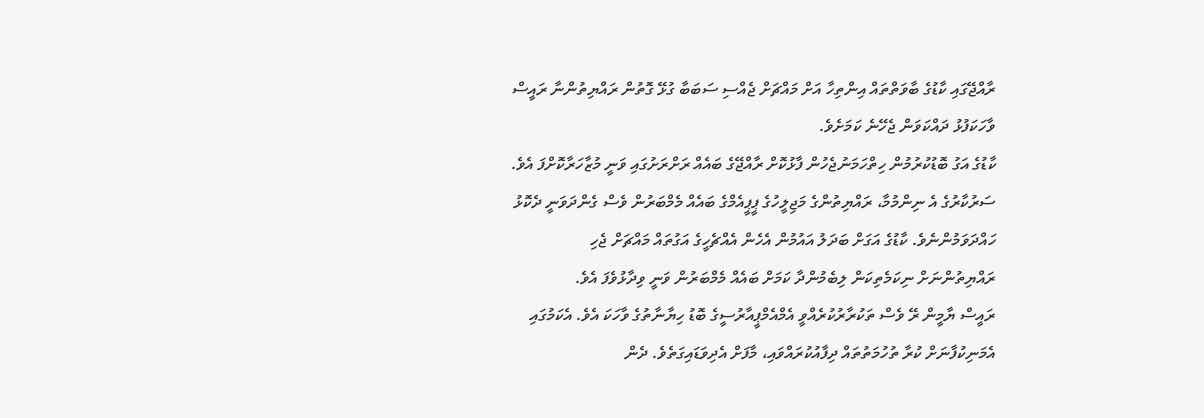ރާއްޖޭގައި ކާޑުގެ ބާވަތްތައް އިންތިހާ އަށް މައްޗަށް ޖެއްސި ސަބަބާ ގުޅޭ ގޮތުން ރައްޔިތުންނާ ރައީސް ވާހަކަފުޅު ދައްކަވަން ޖެހޭނެ ކަމަށެވެ.
ކާޑުގެ އަގު ބޮޑުކުރުމުން ހިތްހަމަނުޖެހުން ފާޅުކޮށް ރާއްޖޭގެ ބައެއް ރަށްރަށުގައި ވަނީ މުޒާހަރާކޮށްފަ އެވެ. ސަރުކާރުގެ އެ ނިންމުމާ، ރައްޔިތުންގެ މަޖިލީހުގެ ޕީޕީއެމްގެ ބައެއް މެމްބަރުން ވެސް ގެންދަވަނީ ދެކޮޅު ހައްދަވަމުންނެވެ. ކާޑުގެ އަގަށް ބަދަލު އައުމުން އެހެން އެއްޗެހީގެ އަގުތައް މައްޗަށް ޖެހި ރައްޔިތުންނަށް ނިކަމެތިކަން ލިބެމުންދާ ކަމަށް ބައެއް މެމްބަރުން ވަނީ ވިދާޅުވެފަ އެވެ.
ރައީސް ޔާމީން ރޭ ވެސް ތަކުރާރުކުރެއްވީ އެމްއެމްޕީއާރުސީގެ ބޮޑު ހިޔާނާތުގެ ވާހަކަ އެވެ. އެކަމުގައި އެމަނިކުފާނަށް ކުރާ ތުހުމަތުތައް ދިފާއުކުރައްވައި، މާފަށް އެދިވަޑައިގަތެވެ. ދެން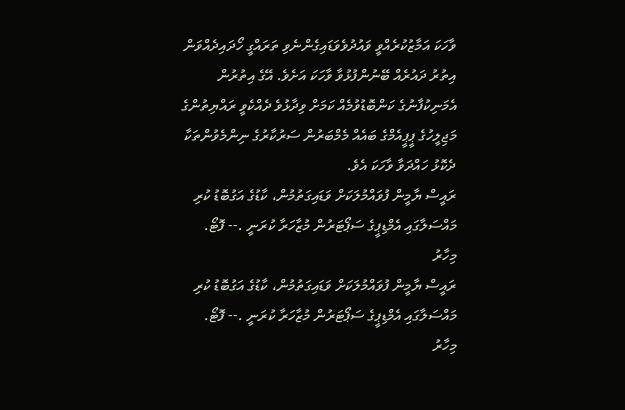ވާހަކަ އަމާޒުކުރެއްވީ ވައުދުވެވަޑައިގެންނެވި ތަރައްގީ ހޯދައިދެއްވަން އިތުރު ދައުރެއް ބޭނުންފުޅުވާ ވާހަކަ އަށެވެ. އޭގެ އިތުރުން އެމަނިކުފާނުގެ ކަންބޮޑުވުމެއް ކަމަށް ވިދާޅުވެ ދެއްކެވީ ރައްޔިތުންގެ މަޖިލީހުގެ ޕީޕީއެމްގެ ބައެއް މެމްބަރުން ސަރުކާރުގެ ނިންމެވުންތަކާ ދެކޮޅު ހައްދަވާ ވާހަކަ އެވެ.
ރައީސް ޔާމީން ފުވައްމުލަކަށް ވަޑައިގަތުމުން، ކާޑުގެ އަގުބޮޑު ކުރި މައްސަލާގައި އެމްޑިޕީގެ ސަޕޯޓަރުން މުޒާހަރާ ކުރަނީ .-- ފޮޓޯ. މިހާރު
ރައީސް ޔާމީން ފުވައްމުލަކަށް ވަޑައިގަތުމުން، ކާޑުގެ އަގުބޮޑު ކުރި މައްސަލާގައި އެމްޑިޕީގެ ސަޕޯޓަރުން މުޒާހަރާ ކުރަނީ .-- ފޮޓޯ. މިހާރު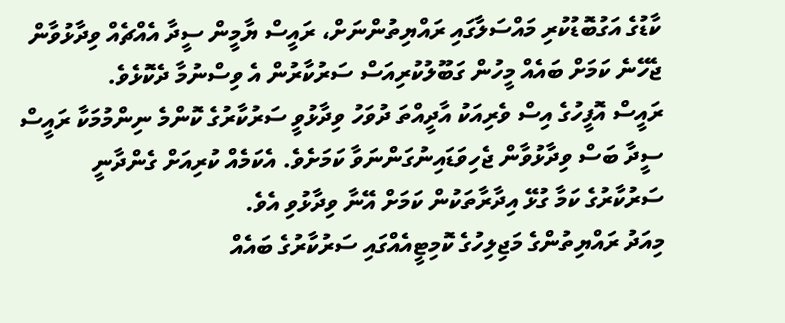ކާޑުގެ އަގުބޮޑުކުރި މައްސަލާގައި ރައްޔިތުންނަށް، ރައީސް ޔާމީން ސީދާ އެއްޗެއް ވިދާޅުވާން ޖެހޭނެ ކަމަށް ބައެއް މީހުން ގަބޫލުކުރިއަސް ސަރުކާރުން އެ ވިސްނުމާ ދެކޮޅެވެ.
ރައީސް އޮފީހުގެ އިސް ވެރިއަކު އާދީއްތަ ދުވަހު ވިދާޅުވީ ސަރުކާރުގެ ކޮންމެ ނިންމުމަކާ ރައީސް ސީދާ ބަސް ވިދާޅުވާން ޖެހިވަޑައިނުގަންނަވާ ކަމަށެވެ. އެކަމެއް ކުރިއަށް ގެންދާނީ ސަރުކާރުގެ ކަމާ ގުޅޭ އިދާރާތަކުން ކަމަށް އޭނާ ވިދާޅުވި އެވެ.
މިއަދު ރައްޔިތުންގެ މަޖިލިހުގެ ކޮމިޓީއެއްގައި ސަރުކާރުގެ ބައެއް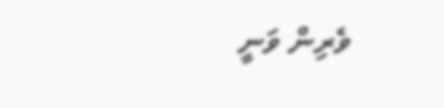ވެރިން ވަނީ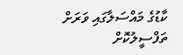ކާޑުގެ މައްސަލާގައި ވަރަށް ތަފްސީލުކޮށް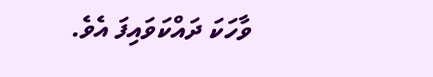ވާހަކަ ދައްކަވައިފަ އެވެ.